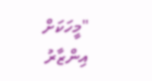"މީހަކަށް އިންޒާރު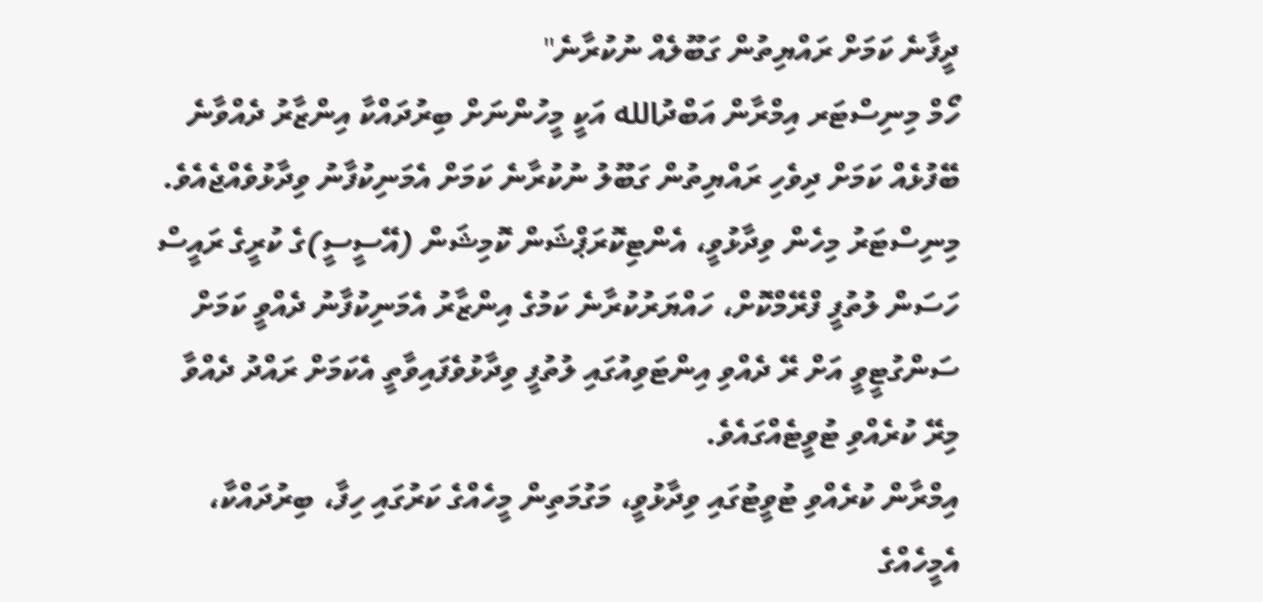ދީފާނެ ކަމަށް ރައްޔިތުން ގަބޫލެއް ނުކުރާނެ"
ހޯމް މިނިސްޓަރ އިމްރާން އަބްދުالله އަކީ މީހުންނަށް ބިރުދައްކާ އިންޒާރު ދެއްވާނެ ބޭފުޅެއް ކަމަށް ދިވެހި ރައްޔިތުން ގަބޫލު ނުކުރާނެ ކަމަށް އެމަނިކުފާނު ވިދާޅުވެއްޖެއެވެ.
މިނިސްޓަރު މިހެން ވިދާޅުވީ، އެންޓިކޮރަޕްޝަން ކޮމިޝަން (އޭސީސީ)ގެ ކުރީގެ ރައީސް ހަސަން ލުތުފީ ފްރޭމްކޮށް، ހައްޔަރުކުރާނެ ކަމުގެ އިންޒާރު އެމަނިކުފާނު ދެއްވީ ކަމަށް ސަންގުޓީވީ އަށް ރޭ ދެއްވި އިންޓަވިއުގައި ލުތުފީ ވިދާޅުވެފައިވާތީ އެކަމަށް ރައްދު ދެއްވާ މިރޭ ކުރެއްވި ޓުވީޓެއްގައެވެ.
އިމްރާން ކުރެއްވި ޓުވީޓުގައި ވިދާޅުވީ، މަގުމަތިން މީހެއްގެ ކަރުގައި ހިފާ، ބިރުދައްކާ، އެމީހެއްގެ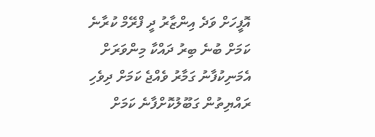އޮފީހަށް ވަދެ އިންޒާރު ދީ ފްރޭމް ކުރާނެ ކަމަށް ބުނެ ބިރު ދައްކާ މިންވަރަށް އެމަނިކުފާނު ގަމާރު ވެއްޖެ ކަމަށް ދިވެހި ރައްޔިތުން ގަބޫލުކޮށްފާނެ ކަމަށް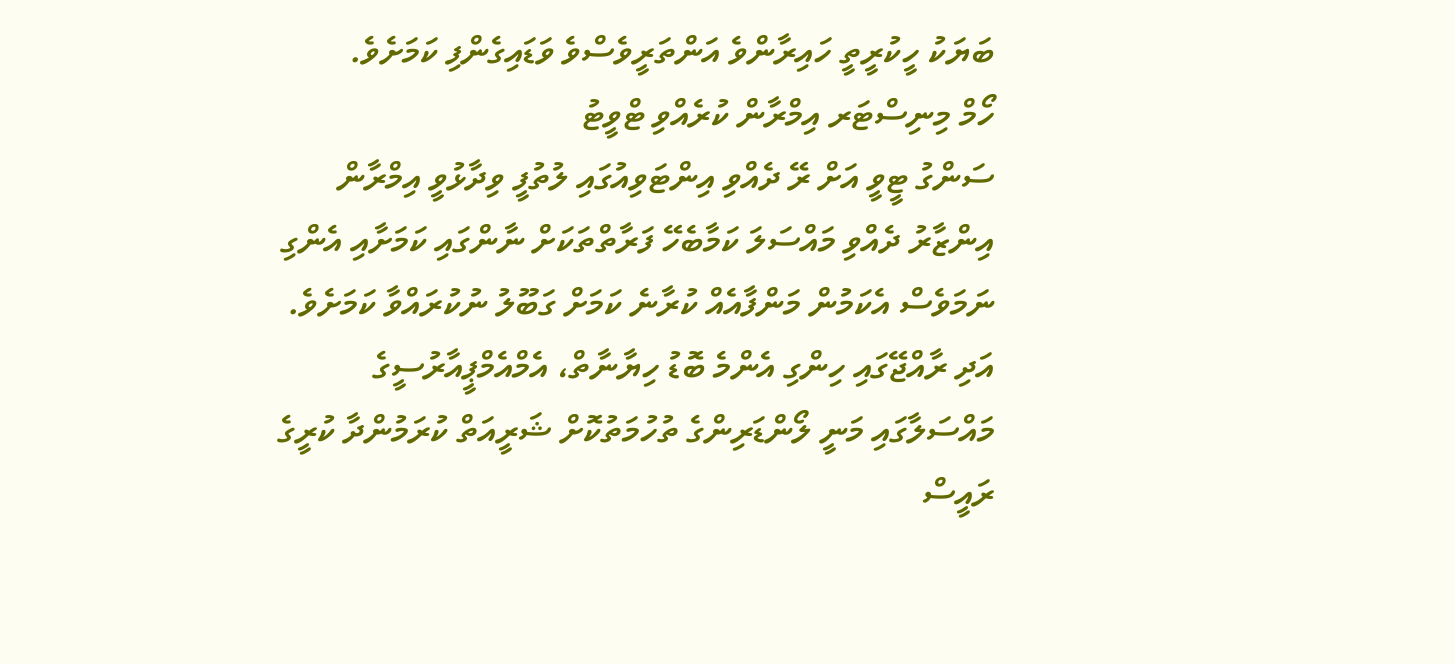ބަޔަކު ހީކުރީތީ ހައިރާންވެ އަންތަރީވެސްވެ ވަޑައިގެންފި ކަމަށެވެ.
ހޯމް މިނިސްޓަރ އިމްރާން ކުރެއްވި ޓްވީޓު
ސަންގު ޓީވީ އަށް ރޭ ދެއްވި އިންޓަވިއުގައި ލުތުފީ ވިދާޅުވީ އިމްރާން އިންޒާރު ދެއްވި މައްސަލަ ކަމާބެހޭ ފަރާތްތަކަށް ނާންގައި ކަމަށާއި އެންގި ނަމަވެސް އެކަމުން މަންފާއެއް ކުރާނެ ކަމަށް ގަބޫލު ނުކުރައްވާ ކަމަށެވެ. އަދި ރާއްޖޭގައި ހިންގި އެންމެ ބޮޑު ހިޔާނާތް، އެމްއެމްޕީއާރުސީގެ މައްސަލާގައި މަނީ ލޯންޑަރިންގެ ތުހުމަތުކޮށް ޝަރީއަތް ކުރަމުންދާ ކުރީގެ ރައީސް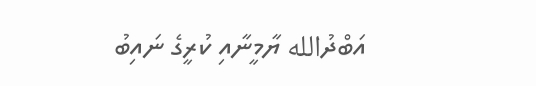އަބްދުالله ޔާމީނާއި ކުރީގެ ނައިބު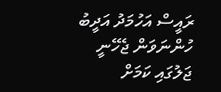ރައީސް އަހުމަދު އަދީބު ހުންނަވަން ޖެހޭނީ ޖަލުގައި ކަމަށް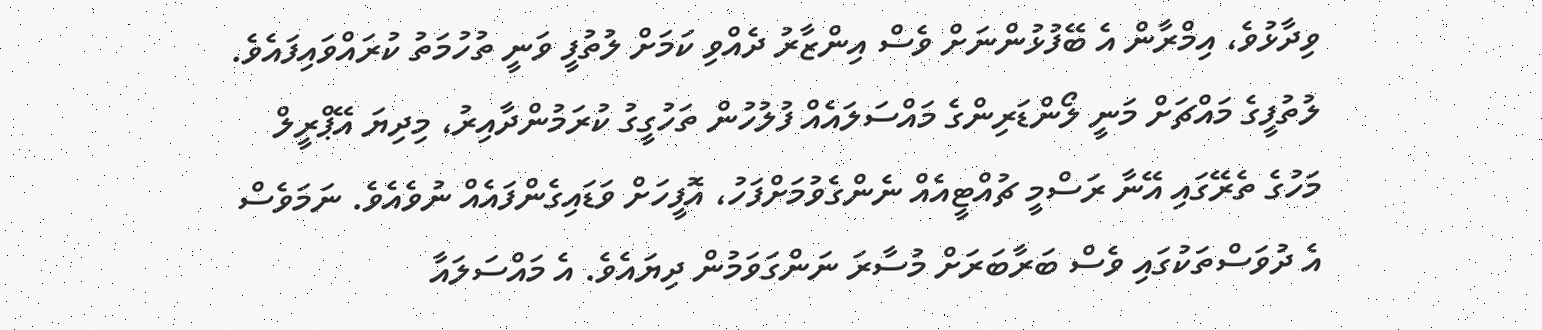ވިދާޅުވެ، އިމްރާން އެ ބޭފުޅުންނަށް ވެސް އިންޒާރު ދެއްވި ކަމަށް ލުތުފީ ވަނީ ތުހުމަތު ކުރައްވައިފައެވެ.
ލުތުފީގެ މައްޗަށް މަނީ ލޯންޑަރިންގެ މައްސަލައެއް ފުލުހުން ތަހުގީގު ކުރަމުންދާއިރު، މިދިޔަ އޭޕްރީލް މަހުގެ ތެރޭގައި އޭނާ ރަސްމީ ޗުއްޓީއެއް ނެންގެވުމަށްފަހު، އޮފީހަށް ވަޑައިގެންފައެއް ނުވެއެވެ. ނަމަވެސް އެ ދުވަސްތަކުގައި ވެސް ބަރާބަރަށް މުސާރަ ނަންގަވަމުން ދިޔައެވެ. އެ މައްސަލައާ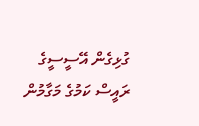ގުޅިގެން އޭސީސީގެ ރައީސް ކަމުގެ މަގާމުން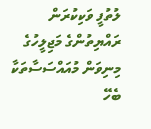ލުތުފީ ވަކިކުރަން ރައްޔިތުންގެ މަޖިލީހުގެ މިނިވަން މުއައްސަސާތަކާ ބެހޭ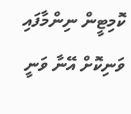ކޮމިޓީން ނިންމާފައި ވަނިކޮށް އޭނާ ވަނީ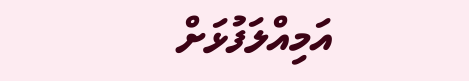އަމިއްލަފުޅަށް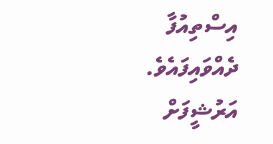އިސްތިއުފާ ދެއްވައިފައެވެ.
އަރުޝީފަށް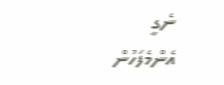ނެގީ
އެންމެފަހުން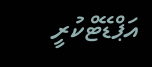އަޕްޑޭޓްކުރީ